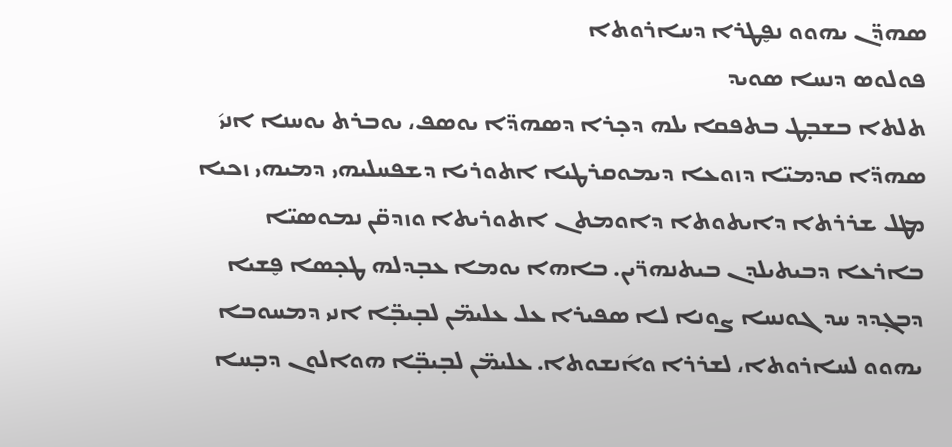ܣܗܕ̈ܢ ܝܗܘܘ ܢܦ̮ܛܪܐ ܕܚܐܪܘܬܐ
ܦܘܠܘܣ ܕܢܚܐ ܣܘܝܕ
ܬܠܬܐ ܒܫܒ̣ܛ ܒܬܦܩܐ ܝܠܗ ܕܟ̣ܪܐ ܕܣܗܕ̈ܐ ܝܘܣܦ، ܝܘܒܪܬ ܝܘܚܢܐ ܐܢܝ݇ ܣܗܕ̈ܐ ܩܕܡܝ̈ܐ ܕܙܘܥܐ ܕܝܡܘܩܪܛܝܐ ܐܬܘܪܝܐ ܕܫܦܚܠܝܗܝ ܕܡܝܗܝ ܙܟܝܐ ܡܛܠ ܫܪܪܬܐ ܕܐܝܬܘܬܐ ܕܐܘܡܬܢ ܐܬܘܪܝܬܐ ܘܙܕܩ̈ܢ ܢܡܘܣܝ̈ܐ ܒܐܪܥܐ ܕܒܝܬܝܠܕܢ ܒܝܬܢܗܪ̈ܝܢ. ܒܐܗܐ ܝܘܡܐ ܥܒ̣ܕܠܗ ܛܟ̣ܣܐ ܦ̮ܫܝܐ ܕܒܓ̣ܕܕ ܚܕ ܓܘܢܚܐ ܨܘܢܐ ܠܐ ܣܦܝܪܐ ܥܠ ܥܠܝܡ̈ܢ ܠܒ̣ܝܒ̣̈ܐ ܐܢܝ ܕܡܚܘܒܐ ܝܗܘܘ ܠܚܐܪܘܬܐ، ܠܫܪܪܐ ܘܐ݇ܢܫܘܬܐ. ܥܠܝܡ̈ܢ ܠܒ̣ܝܒ̣̈ܐ ܗܘܐܠܘܢ ܕܒ̣ܚܐ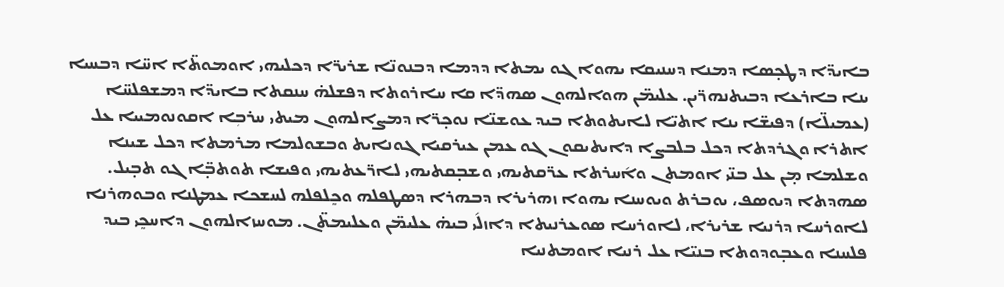ܒܐܝܕ̈ܐ ܕܛܟ̣ܣܐ ܕܡܢܐ ܕܚܢܝܩܐ ܝܗܘܐ ܓܘ ܝܡܬܐ ܕܕܡܐ ܕܒܢܘܢ̈ܐ ܫܪܝܪ̈ܐ ܕܟܠܝܗܝ ܐܘܡܘܬ̈ܐ ܐܚ̈ܐ ܕܒܚܝܐ ܝܢܐ ܒܐܪܥܐ ܕܒܝܬܢܗܪ̈ܝܢ. ܥܠܝܡ̈ܢ ܗܘܐܠܗܘܢ ܣܗܕ̈ܐ ܩܐ ܚܐܪܘܬܐ ܕܦܫܠܗ̇ ܚܢܩܬܐ ܒܐܝܕ̈ܐ ܕܡܫܦܠܚ̈ܐ (ܥܡܝܠ̈ܐ) ܕܦܝܫ̈ܐ ܝܢܐ ܐܬܝ̈ܐ ܠܐܝܬܘܬܐ ܒܝܕ ܥܘܫܢ̈ܐ ܢܘܟ̣ܪ̈ܐ ܕܡܨܐܠܗܘܢ ܡܝܬܝ ܚܪܒܼܐ ܐܩܘܢܘܡܝܝܐ ܥܠ ܐܬܪܐ ܘܓܪܕܬܐ ܕܟܠ ܒܠܒܨܐ ܕܐܝܬܝܩܘܢ ܓܘ ܥܡܢ ܥܝܪܩܝܐ ܓܘܢܐܝܬ ܘܒܫܘܠܡܐ ܡܪܡܬܐ ܕܟܠ ܫܝܢܐ ܘܫܠܡܐ ܡ̣ܢ ܥܠ ܒܢ̈ܝ ܐܘܡܬܢ ܘܐ݇ܚܪܬܐ ܥܪ̈ܩܬܝܗܝ ܘܫܒ̣ܩܬܝܗܝ ܠܐܪ̈ܥܬܝܗܝ ܘܦܝܫܐ ܬܘܬܒ̣̈ܐ ܓܘ ܬܒ̣ܝܠ.
ܣܗܕܬܐ ܕܝܘܣܦ، ܝܘܒܪܬ ܘܝܘܚܢܐ ܝܗܘܐ ܙܗܪܝܪܐ ܕܒܗܪܐ ܕܣܛܦܠܗ ܘܟ̰ܠܦܠܗ ܠܚܫܟܐ ܥܡܛܢܐ ܘܒܘܗܪܢܐ ܠܐܘܪܚܐ ܕܪܢܝܐ ܫܪܝܪܐ، ܠܐܘܪܚܐ ܣܘܥܪܢܝܬܐ ܕܐܙܠ݇ܝ ܒܝܗ̇ ܥܠܝܡ̈ܢ ܘܥܠܝܡܬ̈ܢ. ܡܘܚܙܐܠܗܘܢ ܕܐܚܟ̰ܝ ܒܝܕ ܦܠܚܢܐ ܘܥܒ̣ܘܕܘܬܐ ܒܢܝ̈ܐ ܥܠ ܪܢܝܐ ܐܘܡܬܢܝܐ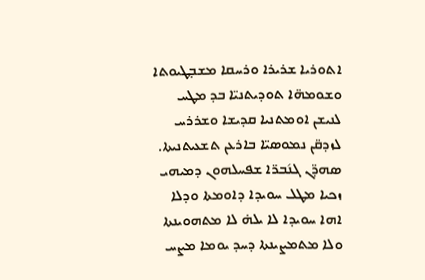ܐܬܘܪܝܐ ܫܪܝܪܐ ܘܪܚܩܐ ܡܫܒ̣ܛܝܘܬܐ ܘܫܘܡܗ̈ܐ ܬܘܕܝܬܢܝ̈ܐ ܒܕ ܡܛܚ ܠܢܝܫܢ ܐܘܡܬܢܝܐ ܩܕܝܫܐ ܘܫܪܪܚ ܠܙܕܩ̈ܢ ܢܡܘܣܝ̈ܐ ܒܐܪܥܢ ܬܫܥܝܬܢܝܬܐ.
ܣܗܕ̈ܢ ܓܢ݇ܒܪ̈ܐ ܫܦܚܠܗܘܢ ܕܡܝܗܝ ܙܟܝܐ ܡܛܠ ܚܘܝܕܐ ܕܐܘܡܬܐ ܘܕܠܐ ܐܗܐ ܚܘܝܕܐ ܠܐ ܝܠܗ̇ ܠܐ ܡܬܗܘܝܢܬܐ ܘܠܐ ܡܬܡܨܝܢܬܐ ܕܚܕ ܝܘܡܐ ܡܨܚ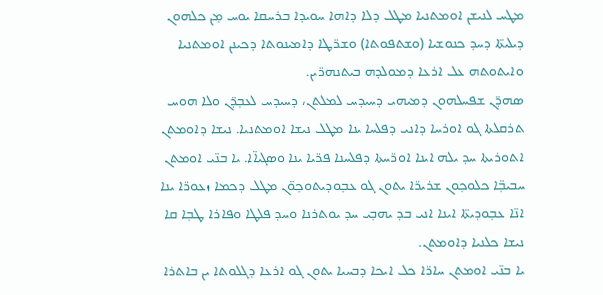ܡܛܚ ܠܢܝܫܢ ܐܘܡܬܢܝܐ ܡܛܠ ܕܠܐ ܕܐܗܐ ܚܘܝܕܐ ܒܪܚܩܐ ܝܘܚ ܡ̣ܢ ܟܠܗܘܢ ܕܝܠܝܬ̈ܐ ܕܚܕ ܟܢܘܫܝܐ (ܘܫܬܦܘܬܐ) ܘܫܪ̈ܛܐ ܕܐܡܝܢܘܬܐ ܕܟܝܢܢ ܐܘܡܬܢܝܐ ܘܐܝܬܘܬܗ ܥܠ ܐܪܥܐ ܕܡܘܠܕܗ ܒܝܬܢܗܪ̈ܝܢ.
ܣܗܕ̈ܢ ܫܦܚܠܗܘܢ ܕܡܝܗܝ ܕܚܝܕܚ ܠܡܠܬܢ، ܕܚܝܕܚ ܠܥܒ̣ܕ̈ܢ ܘܠܐ ܗܘܚ ܬܪܩܠܬܐ ܓܘ ܐܘܪܚܐ ܕܐܢܝ ܕܦܠܚܐ ܝܢܐ ܡܛܠ ܢܝܫܐ ܐܘܡܬܢܝܐ. ܢܝܫܐ ܕܐܘܡܬܢ ܐܬܘܪܝܬܐ ܚܕ ܝܠܗ ܐܝܢܐ ܐܘܪ̈ܚܬܐ ܕܦܠܚܢܐ ܦܪ̈ܝܐ ܝܢܐ ܘܣܓܝܐ̈ܐ. ܝܐ ܒܢ̈ܝ ܐܘܡܬܢ ܚܒܝܒ̣̈ܐ ܟܠܘܟ̣ܘܢ ܫܪܝܪ̈ܐ ܝܬܘܢ ܓܘ ܥܒ̣ܘܕܝܬܘܟ̣ܘ̈ܢ ܡܛܠ ܕܟܡܐ ܙܥܘܪ̈ܐ ܝܢܐ ܐܢ̈ܐ ܥܒ̣ܘܕܝܬ̈ܐ ܐܝܢܐ ܐܢܝ ܒܕ ܝܗܒ̣ܝ ܚܕ ܝܘܬܪܢܐ ܘܚܕ ܦܠܛܐ ܘܦܐܪܐ ܛܒ̣ܐ ܩܐ ܢܝܫܐ ܟܠܢܝܐ ܕܐܘܡܬܢ.
ܝܐ ܒܢ̈ܝ ܐܘܡܬܢ ܚܐܪ̈ܐ ܟܠ ܐܝܟܐ ܕܒܚܝܐ ܝܬܘܢ ܓܘ ܐܪܥܐ ܕܓܠܘܬܐ ܝܢ ܒܐܬܪܐ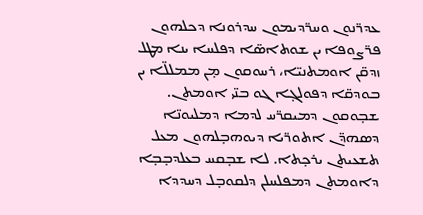ܥܕܪ̈ܢܘܢ ܘܚܪ̈ܕܝܡܘܢ ܚܕܪܘܢܐ ܕܟܠܗܘܢ ܦܪ̈ܨܘܦܐ ܝܢ ܫܘܬܐܣ̈ܐ ܕܦܠܚܐ ܝܢܐ ܡܛܠ ܙܕܩ̈ܢ ܐܘܡܬܢܝ̈ܐ، ܪܚܘܩܘܢ ܡ̣ܢ ܡܡܠܠ̈ܐ ܝܢ ܒܘܕܩ̈ܐ ܕܦܘܠܓ̣ܐ ܓܘ ܒܢ̈ܝ ܐܘܡܬܢ. ܫܒ̣ܘܩܘܢ ܕܡܝܩܪ̈ܚ ܠܕܡܐ ܕܡܠܝܘܢ̈ܐ ܕܣܗܕ̈ܢ ܐܬܘܪ̈ܝܐ ܕܝܘܗܒ̣ܠܗܘܢ ܡܥܠ ܬܫܥܝܬܢ ܝܪܟ̣ܬܐ. ܠܐ ܫܒ̣ܩܚ ܒܥܠܕܒ̣ܒ̣ܐ ܕܐܘܡܬܢ ܕܡܦܠܚܠܢ ܕܠܩܘܒ̣ܠ ܕܚܕܕܐ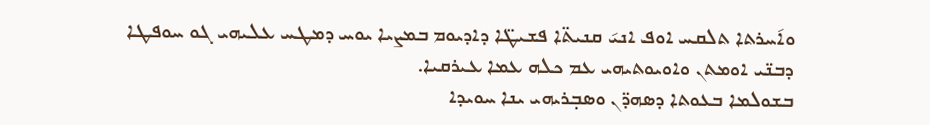ܘܐ݇ܚܪܬܐ ܬܠܩܚ ܐܘܦ ܐܢܝ݇ ܩܢܝܬ̈ܐ ܦܫܝܛ̈ܐ ܕܐܕܝܘܡ ܒܡܨܝܐ ܝܘܚ ܕܡܛܚ ܥܠܝܗܝ ܓܘ ܚܘܦܛܐ ܕܒܢ̈ܝ ܐܘܡܬܢ ܘܐܘܝܘܬܝܗܝ ܥܡ ܟܠܗ ܥܡܐ ܥܝܪܩܝܐ.
ܒܫܘܠܡܐ ܒܥܘܬܐ ܕܣܗܕ̈ܢ ܘܣܒ̣ܪܝܗܝ ܝܢܐ ܚܘܝܕܐ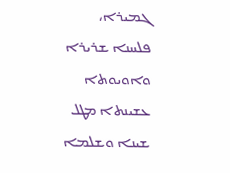ܓܡܝܪܐ، ܦܠܚܢܐ ܫܪܝܪܐ ܘܐܘܝܘܬܐ ܥܫܝܢܬܐ ܡܛܠ ܫܝܢܐ ܘܫܠܡܐ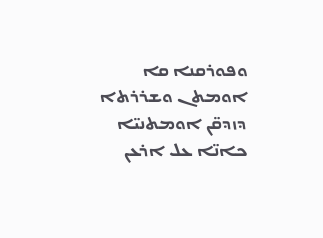ܘܦܘܪܩܢܐ ܩܐ ܐܘܡܬܢ ܘܫܪܪܬܐ ܕܙܕܩ̈ܢ ܐܘܡܬܢܝ̈ܐ ܟܐܢ̈ܐ ܥܠ ܐܪܥܢ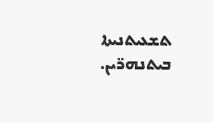ܬܫܥܝܬܢܝܬܐ ܒܝܬܢܗܪ̈ܝܢ.